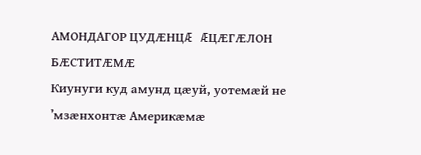АМОНДАГОР ЦУДÆНЦÆ ÆЦÆГÆЛОН БÆСТИТÆМÆ
Киунуги куд амунд цæуй, уотемæй не ’мзæнхонтæ Америкæмæ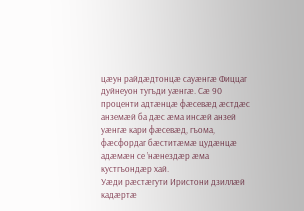цæун райдæдтонцæ сауæнгæ Фиццаг дуйнеуон тугъди уæнгæ. Сæ 90 проценти адтæнцæ фæсевæд æстдæс анземæй ба дæс æма инсæй анзей уæнгæ кари фæсевæд, гъома, фæсфордаг бæститæмæ цудæнцæ адæмæн се ’нæнездæр æма кустгъондæр хай.
Уæди рæстæгути Иристони дзиллæй кадæртæ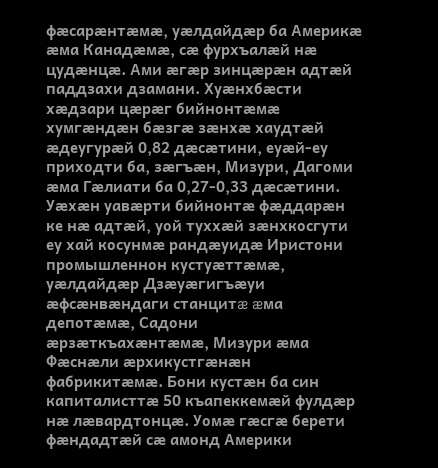фæсарæнтæмæ, уæлдайдæр ба Америкæ æма Канадæмæ, сæ фурхъалæй нæ цудæнцæ. Ами æгæр зинцæрæн адтæй паддзахи дзамани. Хуæнхбæсти хæдзари цæрæг бийнонтæмæ хумгæндæн бæзгæ зæнхæ хаудтæй æдеугурæй 0,82 дæсæтини, еуæй-еу приходти ба, зæгъæн, Мизури, Дагоми æма Гæлиати ба 0,27-0,33 дæсæтини.
Уæхæн уавæрти бийнонтæ фæддарæн ке нæ адтæй, уой туххæй зæнхкосгути еу хай косунмæ рандæуидæ Иристони промышленнон кустуæттæмæ, уæлдайдæр Дзæуæгигъæуи æфсæнвæндаги станцитæ æма депотæмæ, Садони æрзæткъахæнтæмæ, Мизури æма Фæснæли æрхикустгæнæн фабрикитæмæ. Бони кустæн ба син капиталисттæ 50 къапеккемæй фулдæр нæ лæвардтонцæ. Уомæ гæсгæ берети фæндадтæй сæ амонд Америки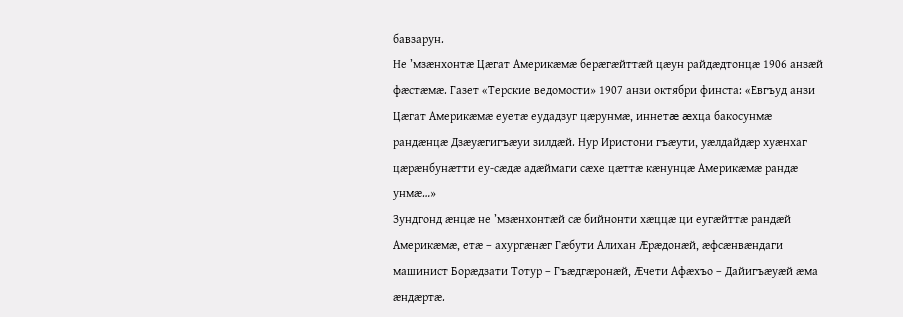бавзарун.
Не ’мзæнхонтæ Цæгат Америкæмæ берæгæйттæй цæун райдæдтонцæ 1906 анзæй фæстæмæ. Газет «Терские ведомости» 1907 анзи октябри финста: «Евгъуд анзи Цæгат Америкæмæ еуетæ еудадзуг цæрунмæ, иннетæ æхца бакосунмæ рандæнцæ Дзæуæгигъæуи зилдæй. Нур Иристони гъæути, уæлдайдæр хуæнхаг цæрæнбунæтти еу-сæдæ адæймаги сæхе цæттæ кæнунцæ Америкæмæ рандæ унмæ…»
Зундгонд æнцæ не ’мзæнхонтæй сæ бийнонти хæццæ ци еугæйттæ рандæй Америкæмæ, етæ – ахургæнæг Гæбути Алихан Æрæдонæй, æфсæнвæндаги машинист Борæдзати Тотур – Гъæдгæронæй, Æчети Афæхъо – Дайигъæуæй æма æндæртæ.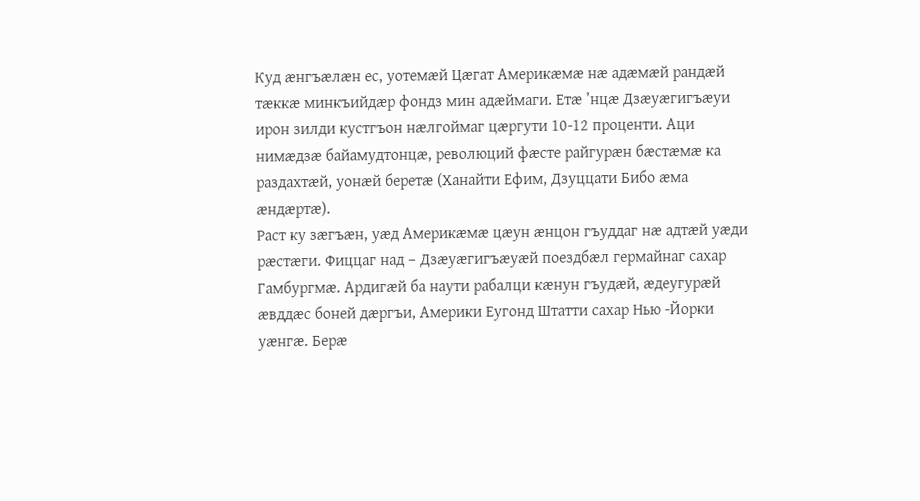Куд æнгъæлæн ес, уотемæй Цæгат Америкæмæ нæ адæмæй рандæй тæккæ минкъийдæр фондз мин адæймаги. Етæ ’нцæ Дзæуæгигъæуи ирон зилди кустгъон нæлгоймаг цæргути 10-12 проценти. Аци нимæдзæ байамудтонцæ, революций фæсте райгурæн бæстæмæ ка раздахтæй, уонæй беретæ (Ханайти Ефим, Дзуццати Бибо æма æндæртæ).
Раст ку зæгъæн, уæд Америкæмæ цæун æнцон гъуддаг нæ адтæй уæди рæстæги. Фиццаг над – Дзæуæгигъæуæй поездбæл гермайнаг сахар Гамбургмæ. Ардигæй ба наути рабалци кæнун гъудæй, æдеугурæй æвддæс боней дæргъи, Америки Еугонд Штатти сахар Нью -Йорки уæнгæ. Берæ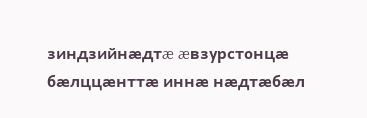зиндзийнæдтæ æвзурстонцæ бæлццæнттæ иннæ нæдтæбæл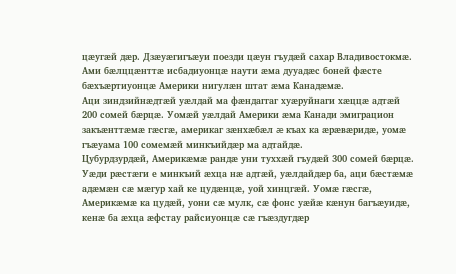цæугæй дæр. Дзæуæгигъæуи поезди цæун гъудæй сахар Владивостокмæ. Ами бæлццæнттæ исбадиуонцæ наути æма дууадæс боней фæсте бæхъæртиуонцæ Америки нигулæн штат æма Канадæмæ.
Аци зиндзийнæдтæй уæлдай ма фæндаггаг хуæруйнаги хæццæ адтæй 200 сомей бæрцæ. Уомæй уæлдай Америки æма Канади эмиграцион закъæнттæмæ гæсгæ, америкаг зæнхæбæл æ къах ка æрæвæридæ, уомæ гъæуама 100 сомемæй минкъийдæр ма адтайдæ.
Цубурдзурдæй, Америкæмæ рандæ уни туххæй гъудæй 300 сомей бæрцæ. Уæди рæстæги е минкъий æхца нæ адтæй, уæлдайдæр ба, аци бæстæмæ адæмæн сæ мæгур хай ке цудæнцæ, уой хинцгæй. Уомæ гæсгæ, Америкæмæ ка цудæй, уони сæ мулк, сæ фонс уæйæ кæнун багъæуидæ, кенæ ба æхца æфстау райсиуонцæ сæ гъæздугдæр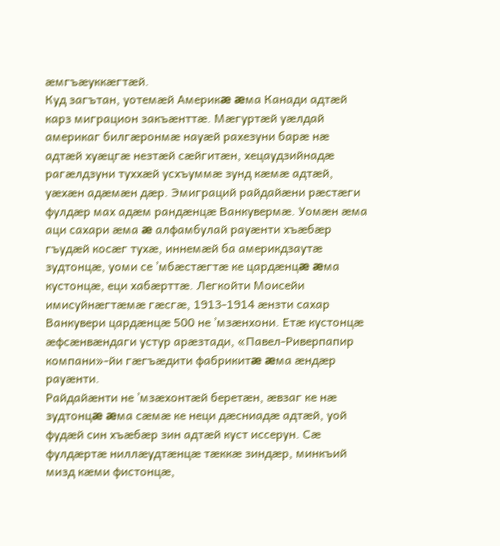æмгъæуккæгтæй.
Куд загътан, уотемæй Америкæ æма Канади адтæй карз миграцион закъæнттæ. Мæгуртæй уæлдай америкаг билгæронмæ науæй рахезуни барæ нæ адтæй хуæцгæ незтæй сæйгитæн, хецаудзийнадæ рагæлдзуни туххæй усхъуммæ зунд кæмæ адтæй, уæхæн адæмæн дæр. Эмиграций райдайæни рæстæги фулдæр мах адæм рандæнцæ Ванкувермæ. Уомæн æма аци сахари æма æ алфамбулай рауæнти хъæбæр гъудæй косæг тухæ, иннемæй ба америкдзаутæ зудтонцæ, уоми се ’мбæстæгтæ ке цардæнцæ æма кустонцæ, еци хабæрттæ. Легкойти Моисейи имисуйнæгтæмæ гæсгæ, 1913-1914 æнзти сахар Ванкувери цардæнцæ 500 не ’мзæнхони. Етæ кустонцæ æфсæнвæндаги устур арæзтади, «Павел-Риверпапир компани»-йи гæгъæдити фабрикитæ æма æндæр рауæнти.
Райдайæнти не ’мзæхонтæй беретæн, æвзаг ке нæ зудтонцæ æма сæмæ ке неци дæсниадæ адтæй, уой фудæй син хъæбæр зин адтæй куст иссерун. Сæ фулдæртæ ниллæудтæнцæ тæккæ зиндæр, минкъий мизд кæми фистонцæ,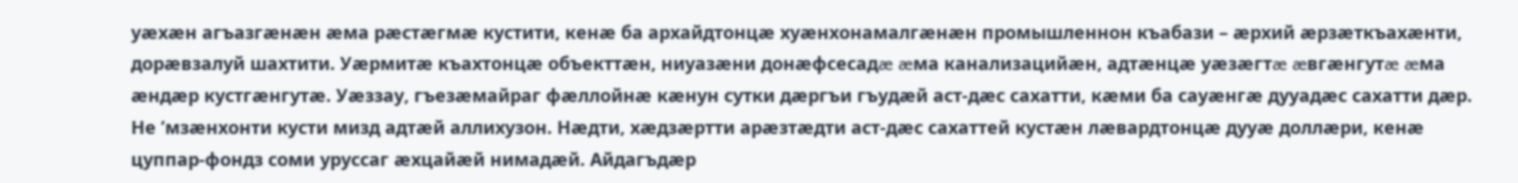уæхæн агъазгæнæн æма рæстæгмæ кустити, кенæ ба архайдтонцæ хуæнхонамалгæнæн промышленнон къабази – æрхий æрзæткъахæнти, дорæвзалуй шахтити. Уæрмитæ къахтонцæ объекттæн, ниуазæни донæфсесадæ æма канализацийæн, адтæнцæ уæзæгтæ æвгæнгутæ æма æндæр кустгæнгутæ. Уæззау, гъезæмайраг фæллойнæ кæнун сутки дæргъи гъудæй аст-дæс сахатти, кæми ба сауæнгæ дууадæс сахатти дæр.
Не ’мзæнхонти кусти мизд адтæй аллихузон. Нæдти, хæдзæртти арæзтæдти аст-дæс сахаттей кустæн лæвардтонцæ дууæ доллæри, кенæ цуппар-фондз соми уруссаг æхцайæй нимадæй. Айдагъдæр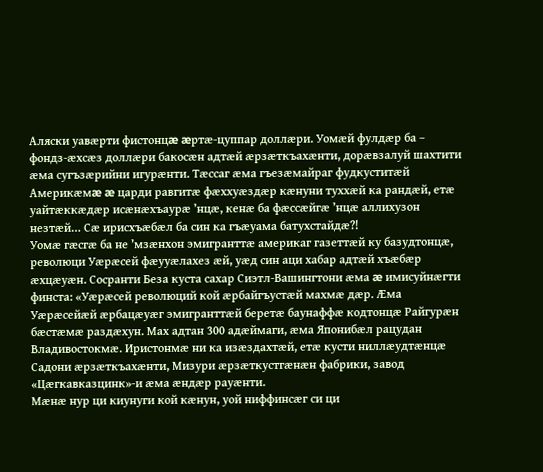Аляски уавæрти фистонцæ æртæ-цуппар доллæри. Уомæй фулдæр ба – фондз-æхсæз доллæри бакосæн адтæй æрзæткъахæнти, дорæвзалуй шахтити æма сугъзæрийни игурæнти. Тæссаг æма гъезæмайраг фудкуститæй Америкæмæ æ царди равгитæ фæххуæздæр кæнуни туххæй ка рандæй, етæ уайтæккæдæр исæнæхъаурæ ’нцæ, кенæ ба фæссæйгæ ’нцæ аллихузон незтæй… Сæ ирисхъæбæл ба син ка гъæуама батухстайдæ?!
Уомæ гæсгæ ба не ’мзæнхон эмигранттæ америкаг газеттæй ку базудтонцæ, революци Уæрæсей фæууæлахез æй, уæд син аци хабар адтæй хъæбæр æхцæуæн. Сосранти Беза куста сахар Сиэтл-Вашингтони æма æ имисуйнæгти финста: «Уæрæсей революций кой æрбайгъустæй махмæ дæр. Æма Уæрæсейæй æрбацæуæг эмигранттæй беретæ баунаффæ кодтонцæ Райгурæн бæстæмæ раздæхун. Мах адтан 300 адæймаги, æма Японибæл рацудан Владивостокмæ. Иристонмæ ни ка изæздахтæй, етæ кусти ниллæудтæнцæ Садони æрзæткъахæнти, Мизури æрзæткустгæнæн фабрики, завод «Цæгкавказцинк»-и æма æндæр рауæнти.
Мæнæ нур ци киунуги кой кæнун, уой ниффинсæг си ци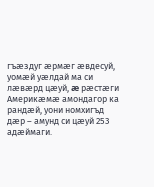гъæздуг æрмæг æвдесуй, уомæй уæлдай ма си лæвæрд цæуй, æ рæстæги Америкæмæ амондагор ка рандæй, уони номхигъд дæр – амунд си цæуй 253 адæймаги.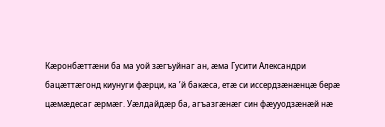Кæронбæттæни ба ма уой зæгъуйнаг ан, æма Гусити Александри бацæттæгонд киунуги фæрци, ка ’й бакæса, етæ си иссердзæнæнцæ берæ цæмæдесаг æрмæг. Уæлдайдæр ба, агъазгæнæг син фæууодзæнæй нæ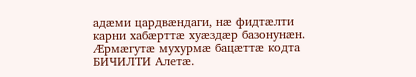адæми цардвæндаги, нæ фидтæлти карни хабæрттæ хуæздæр базонунæн.
Æрмæгутæ мухурмæ бацæттæ кодта БИЧИЛТИ Алетæ.